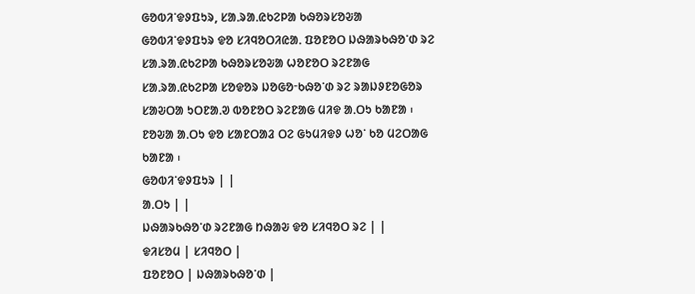ᱜᱚᱵᱤᱸᱫᱽᱯᱩᱨ, ᱥᱟᱹᱨᱟᱹᱭᱠᱮᱞᱟ ᱠᱷᱚᱨᱥᱚᱶᱟ
ᱜᱚᱵᱤᱸᱫᱽᱯᱩᱨ ᱫᱚ ᱥᱤᱧᱚᱛᱤᱭᱟᱹ ᱯᱚᱱᱚᱛ ᱡᱷᱟᱨᱠᱷᱚᱸᱰ ᱨᱮ ᱥᱟᱹᱨᱟᱹᱭᱠᱮᱞᱟ ᱠᱷᱚᱨᱥᱚᱶᱟ ᱦᱚᱱᱚᱛ ᱨᱮᱱᱟᱜ ᱥᱟᱹᱨᱟᱹᱭᱠᱮᱞᱟ ᱥᱚᱫᱚᱨ ᱡᱚᱜᱚᱼᱠᱷᱚᱸᱰ ᱨᱮ ᱨᱟᱡᱽᱱᱚᱜᱚᱨ ᱥᱟᱶᱛᱟ ᱩᱛᱱᱟᱹᱣ ᱵᱚᱱᱚᱛ ᱨᱮᱱᱟᱜ ᱢᱤᱫ ᱟᱹᱛᱩ ᱠᱟᱱᱟ ᱾ ᱱᱚᱶᱟ ᱟᱹᱛᱩ ᱫᱚ ᱥᱟᱱᱛᱟᱲ ᱛᱮ ᱜᱩᱢᱤᱫᱽ ᱦᱚᱸ ᱠᱚ ᱢᱮᱛᱟᱜ ᱠᱟᱱᱟ ᱾
ᱜᱚᱵᱤᱸᱫᱽᱯᱩᱨ | |
ᱟᱹᱛᱩ | |
ᱡᱷᱟᱨᱠᱷᱚᱸᱰ ᱨᱮᱱᱟᱜ ᱴᱷᱟᱶ ᱫᱚ ᱥᱤᱧᱚᱛ ᱨᱮ | |
ᱫᱤᱥᱚᱢ | ᱥᱤᱧᱚᱛ |
ᱯᱚᱱᱚᱛ | ᱡᱷᱟᱨᱠᱷᱚᱸᱰ |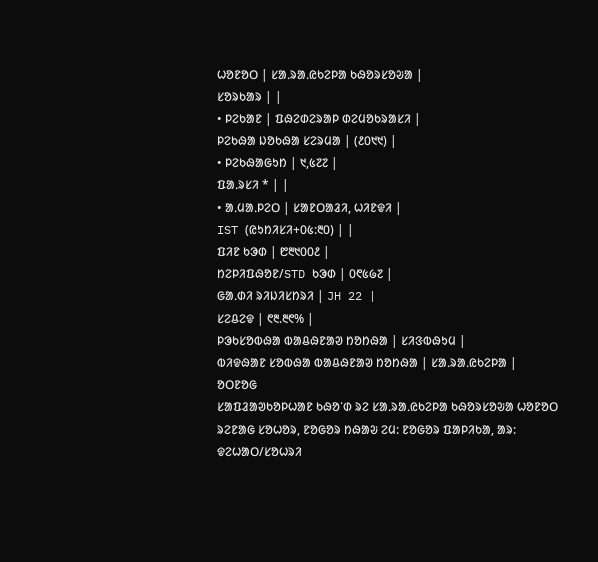ᱦᱚᱱᱚᱛ | ᱥᱟᱹᱨᱟᱹᱭᱠᱮᱞᱟ ᱠᱷᱚᱨᱥᱚᱶᱟ |
ᱥᱚᱨᱠᱟᱨ | |
• ᱞᱮᱠᱟᱱ | ᱯᱷᱮᱰᱮᱨᱟᱞ ᱰᱮᱢᱚᱠᱨᱟᱥᱤ |
ᱞᱮᱠᱷᱟ ᱡᱚᱠᱷᱟ ᱥᱮᱨᱢᱟ | (᱒᱐᱑᱑) |
• ᱞᱮᱠᱷᱟᱜᱩᱴ | ᱑,᱕᱗᱗ |
ᱯᱟᱹᱨᱥᱤ * | |
• ᱟᱹᱢᱟᱹᱞᱮᱛ | ᱥᱟᱱᱛᱟᱲᱤ, ᱦᱤᱱᱫᱤ |
IST (ᱭᱩᱴᱤᱥᱤ+᱐᱕:᱓᱐) | |
ᱯᱤᱱ ᱠᱳᱰ | ᱘᱓᱑᱐᱐᱒ |
ᱴᱮᱞᱤᱯᱷᱚᱱ/STD ᱠᱳᱰ | ᱐᱖᱕᱙᱗ |
ᱜᱟᱹᱰᱤ ᱨᱤᱡᱤᱥᱴᱨᱤ | JH 22 |
ᱥᱮᱪᱮᱫ | ᱖᱓.᱓᱖% |
ᱞᱳᱠᱥᱚᱵᱷᱟ ᱵᱟᱪᱷᱱᱟᱣ ᱴᱚᱴᱷᱟ | ᱥᱤᱝᱵᱷᱩᱢ |
ᱵᱤᱫᱷᱟᱱ ᱥᱚᱵᱷᱟ ᱵᱟᱪᱷᱱᱟᱣ ᱴᱚᱴᱷᱟ | ᱥᱟᱹᱨᱟᱹᱭᱠᱮᱞᱟ |
ᱚᱛᱱᱚᱜ
ᱥᱟᱯᱲᱟᱣᱠᱚᱞᱦᱟᱱ ᱠᱷᱚᱸᱰ ᱨᱮ ᱥᱟᱹᱨᱟᱹᱭᱠᱮᱞᱟ ᱠᱷᱚᱨᱥᱚᱶᱟ ᱦᱚᱱᱚᱛ ᱨᱮᱱᱟᱜ ᱥᱚᱦᱚᱨ, ᱱᱚᱜᱚᱨ ᱴᱷᱟᱶ ᱮᱢ: ᱱᱚᱜᱚᱨ ᱯᱟᱞᱤᱠᱟ, ᱟᱨ: ᱫᱮᱦᱟᱛ/ᱥᱚᱦᱨᱤ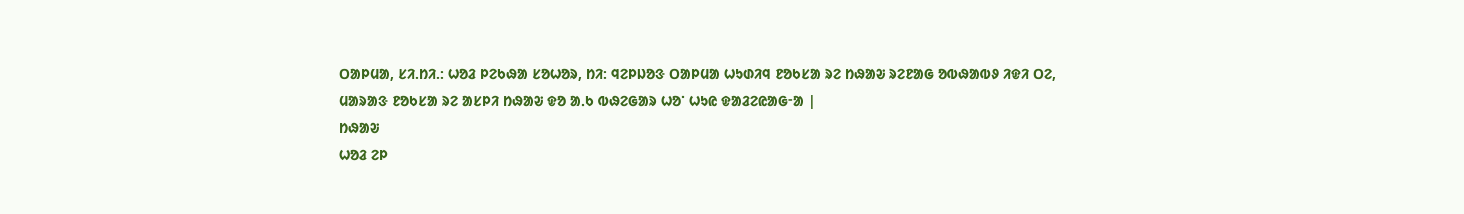ᱛᱟᱞᱢᱟ, ᱥᱤ.ᱴᱤ.: ᱦᱚᱲ ᱞᱮᱠᱷᱟ ᱥᱚᱦᱚᱨ, ᱴᱤ: ᱧᱮᱞᱡᱚᱝ ᱛᱟᱞᱢᱟ ᱦᱩᱰᱤᱧ ᱱᱚᱠᱥᱟ ᱨᱮ ᱴᱷᱟᱶ ᱨᱮᱱᱟᱜ ᱚᱵᱷᱟᱵᱽ ᱤᱫᱤ ᱛᱮ, ᱢᱟᱨᱟᱝ ᱱᱚᱠᱥᱟ ᱨᱮ ᱟᱥᱞᱤ ᱴᱷᱟᱶ ᱫᱚ ᱟᱹᱠ ᱵᱷᱮᱜᱟᱨ ᱦᱚᱸ ᱦᱩᱭ ᱫᱟᱲᱮᱭᱟᱜᱼᱟ |
ᱴᱷᱟᱶ
ᱦᱚᱲ ᱮᱞ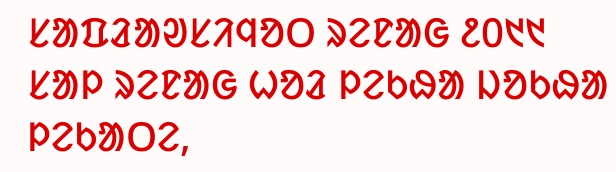ᱥᱟᱯᱲᱟᱣᱥᱤᱧᱚᱛ ᱨᱮᱱᱟᱜ ᱒᱐᱑᱑ ᱥᱟᱞ ᱨᱮᱱᱟᱜ ᱦᱚᱲ ᱞᱮᱠᱷᱟ ᱡᱚᱠᱷᱟ ᱞᱮᱠᱟᱛᱮ,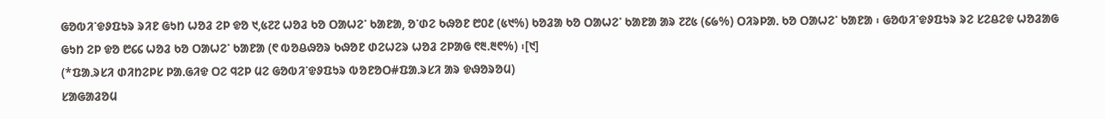ᱜᱚᱵᱤᱸᱫᱽᱯᱩᱨ ᱨᱤᱱ ᱜᱩᱴ ᱦᱚᱲ ᱮᱞ ᱫᱚ ᱑,᱕᱗᱗ ᱦᱚᱲ ᱠᱚ ᱛᱟᱦᱮᱸ ᱠᱟᱱᱟ, ᱚᱸᱰᱮ ᱠᱷᱚᱱ ᱘᱐᱒ (᱕᱑%) ᱠᱚᱲᱟ ᱠᱚ ᱛᱟᱦᱮᱸ ᱠᱟᱱᱟ ᱟᱨ ᱗᱗᱕ (᱔᱙%) ᱛᱤᱨᱞᱟᱹ ᱠᱚ ᱛᱟᱦᱮᱸ ᱠᱟᱱᱟ ᱾ ᱜᱚᱵᱤᱸᱫᱽᱯᱩᱨ ᱨᱮ ᱥᱮᱪᱮᱫ ᱦᱚᱲᱟᱜ ᱜᱩᱴ ᱮᱞ ᱫᱚ ᱘᱔᱔ ᱦᱚᱲ ᱠᱚ ᱛᱟᱦᱮᱸ ᱠᱟᱱᱟ (᱖ ᱵᱚᱪᱷᱚᱨ ᱠᱷᱚᱱ ᱰᱮᱦᱮᱨ ᱦᱚᱲ ᱮᱞᱟᱜ ᱖᱓.᱓᱖%) ᱾[᱑]
(*ᱯᱟᱹᱨᱥᱤ ᱰᱤᱴᱮᱞᱥ ᱞᱟᱹᱜᱤᱫ ᱛᱮ ᱧᱮᱞ ᱢᱮ ᱜᱚᱵᱤᱸᱫᱽᱯᱩᱨ ᱵᱚᱱᱚᱛ#ᱯᱟᱹᱨᱥᱤ ᱟᱨ ᱫᱷᱚᱨᱚᱢ)
ᱥᱟᱜᱟᱲᱚᱢ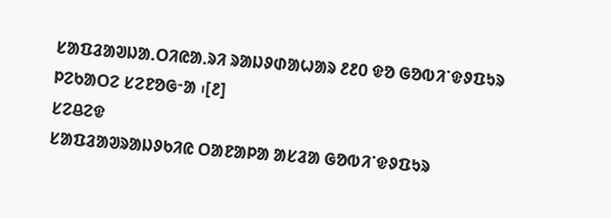ᱥᱟᱯᱲᱟᱣᱡᱟᱹᱛᱤᱭᱟᱹᱨᱤ ᱨᱟᱡᱽᱰᱟᱦᱟᱨ ᱒᱒᱐ ᱫᱚ ᱜᱚᱵᱤᱸᱫᱽᱯᱩᱨ ᱞᱮᱠᱟᱛᱮ ᱥᱮᱱᱚᱜᱼᱟ ᱾[᱒]
ᱥᱮᱪᱮᱫ
ᱥᱟᱯᱲᱟᱣᱨᱟᱡᱽᱠᱤᱭ ᱛᱟᱱᱟᱞᱟ ᱟᱥᱲᱟ ᱜᱚᱵᱤᱸᱫᱽᱯᱩᱨ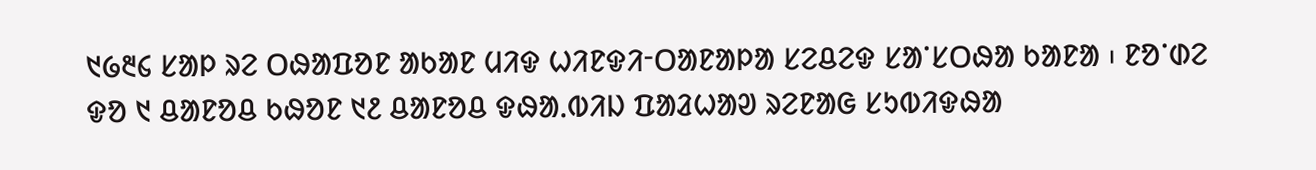᱑᱙᱓᱔ ᱥᱟᱞ ᱨᱮ ᱛᱷᱟᱯᱚᱱ ᱟᱠᱟᱱ ᱢᱤᱫ ᱦᱤᱱᱫᱤᱼᱛᱟᱱᱟᱞᱟ ᱥᱮᱪᱮᱫ ᱥᱟᱸᱥᱛᱷᱟ ᱠᱟᱱᱟ ᱾ ᱱᱚᱸᱰᱮ ᱫᱚ ᱑ ᱪᱟᱱᱚᱪ ᱠᱷᱚᱱ ᱑᱒ ᱪᱟᱱᱚᱪ ᱫᱷᱟᱹᱵᱤᱡ ᱯᱟᱲᱦᱟᱣ ᱨᱮᱱᱟᱜ ᱥᱩᱵᱤᱫᱷᱟ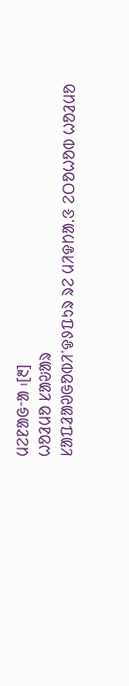ᱢᱮᱱᱟᱜᱼᱟ ᱾[᱓]
ᱦᱚᱲᱢᱚ ᱥᱟᱶᱟᱨ
ᱥᱟᱯᱲᱟᱣᱜᱚᱵᱤᱸᱫᱽᱯᱩᱨ ᱨᱮ ᱢᱤᱫᱴᱟᱹᱝ ᱮᱛᱚᱦᱚᱵ ᱦᱚᱲᱢᱚ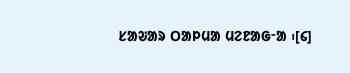ᱥᱟᱶᱟᱨ ᱛᱟᱞᱢᱟ ᱢᱮᱱᱟᱜᱼᱟ ᱾[᱔]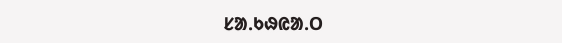ᱥᱟᱹᱠᱷᱭᱟᱹᱛ